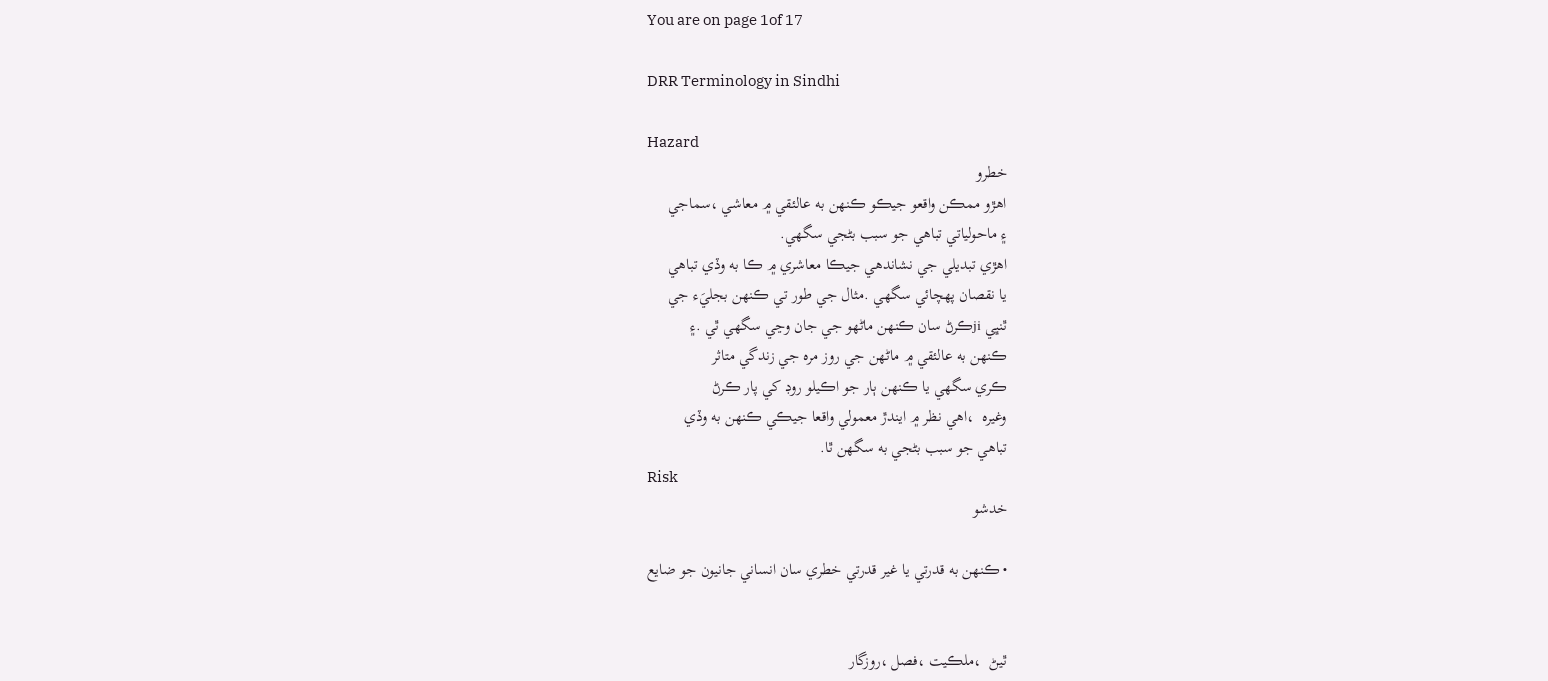You are on page 1of 17

DRR Terminology in Sindhi

Hazard
خطرو
اهڙو ممڪن واقعو جيڪو ڪنهن به عالئقي ۾ معاشي ،سماجي
۽ ماحولياتي تباهي جو سبب بڻجي سگھي.
اهڙي تبديلي جي نشاندهي جيڪا معاشري ۾ ڪا به وڏي تباهي
يا نقصان پهچائي سگھي .مثال جي طور تي ڪنهن بجليَء جي
ٿنڀي jiڪرڻ سان ڪنهن ماڻهو جي جان وڃي سگھي ٿي .۽
ڪنهن به عالئقي ۾ ماڻهن جي روز مره جي زندگي متاثر
ڪري سگھي يا ڪنهن ٻار جو اڪيلو روڊ کي پار ڪرڻ
وغيره  ،اهي نظر ۾ ايندڙ معمولي واقعا جيڪي ڪنهن به وڏي
تباهي جو سبب بڻجي به سگھن ٿا.
Risk
خدشو

• ڪنهن به قدرتي يا غير قدرتي خطري سان انساني جانيون جو ضايع


ٿيڻ  ،ملڪيت ،فصل ،روزگار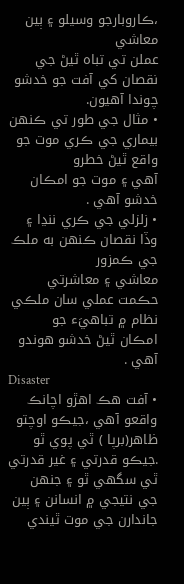،ڪاروبارجو وسيلو ۽ ٻين معاشي
عملن تي تباه ٿيڻ جي نقصان کي آفت جو خدشو چوندا آهيون.
• مثال جي طور تي ڪنهن بيماري جي ڪري موت جو واقع ٿيڻ خطرو
آهي ۽ موت جو امڪان خدشو آهي .
• زلزلي جي ڪري ننڍا ۽ وڏا نقصان ڪنهن به ملڪ جي ڪمزور
معاشي ۽ معاشرتي حڪمت عملي سان ملڪي نظام ۾ تباهيَء جو
امڪان ٿيڻ خدشو هوندو آهي .
Disaster
• آفت هڪ اهڙو اچانڪ واقعو آهي ،جيڪو اوچتو
ظاهر(برپا ) ٿي پوي ٿو .جيڪو قدرتي ۽ غير قدرتي
ٿي سگھي ٿو ۽ جنهن جي نتيجي ۾ انسانن ۽ ٻين
جاندارن جي موت ٿيندي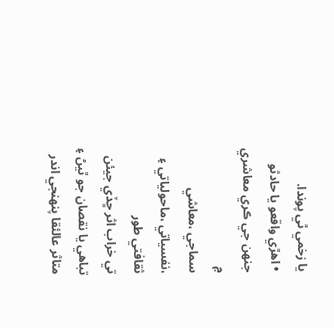يا زخمي ٿي پوندا.
• اهڙي واقعو يا حادثو جنهن جي ڪري معاشري ۾
سماجي ،معاشي  ،نفسياتي ،ماحولياتي ۽ ثقافتي طور
تي خراب اثر ڇڏي جيئن تباهي يا نقصان جو ٿيڻ ۽
متاثر عالئقا پنهنجي اندر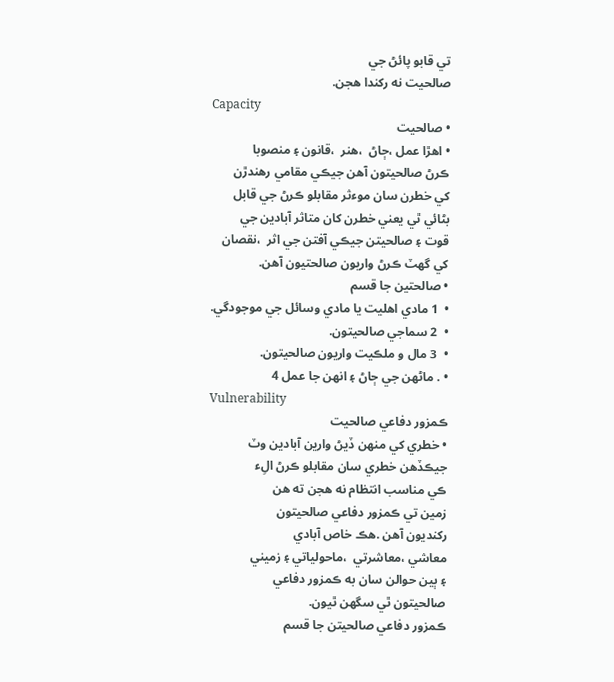تي قابو پائڻ جي
صالحيت نه رکندا هجن.
Capacity
• صالحيت
• اهڙا عمل ،ڄاڻ  ،هنر  ،قانون ۽ منصوبا
ڪرڻ صالحيتون آهن جيڪي مقامي رهندڙن
کي خطرن سان موءثر مقابلو ڪرڻ جي قابل
بڻائي ٿي يعني خطرن کان متاثر آبادين جي
قوت ۽ صالحيتن جيڪي آفتن جي اثر  ،نقصان
کي گھٽ ڪرڻ واريون صالحتيون آهن.
• صالحتين جا قسم
•  1 مادي اهليت يا مادي وسائل جي موجودگي.
•  2 سماجي صالحيتون.
•  3 مال و ملڪيت واريون صالحيتون.
• . ماڻهن جي ڄاڻ ۽ انهن جا عمل 4
Vulnerability
ڪمزور دفاعي صالحيت
• خطري کي منهن ڏيڻ وارين آبادين وٽ
جيڪڏهن خطري سان مقابلو ڪرڻ الِء
ڪي مناسب انتظام نه هجن ته هن
زمين تي ڪمزور دفاعي صالحيتون
رکنديون آهن .هڪ خاص آبادي
معاشي ،معاشرتي  ،ماحولياتي ۽ زميني
۽ ٻين حوالن سان به ڪمزور دفاعي
صالحيتون ٿي سگهن ٿيون.
ڪمزور دفاعي صالحيتن جا قسم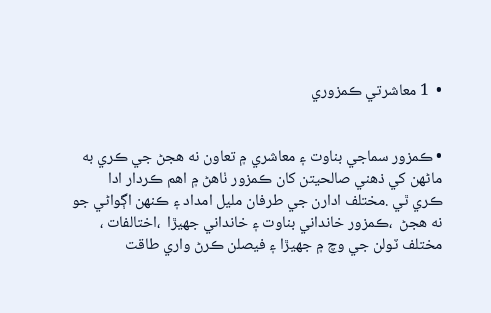•  1 معاشرتي ڪمزوري


• ڪمزور سماجي بناوت ۽ معاشري ۾ تعاون نه هجڻ جي ڪري به
ماڻهن کي ذهني صالحيتن کان ڪمزور ٺاهڻ ۾ اهم ڪردار ادا
ڪري ٿي .مختلف ادارن جي طرفان مليل امداد ۽ ڪنهن اڳواڻي جو
نه هجڻ  ،ڪمزور خانداني بناوت ۽ خانداني جھيڙا  ،اختالفات ،
مختلف ٽولن جي وچ ۾ جھيڙا ۽ فيصلن ڪرڻ واري طاقت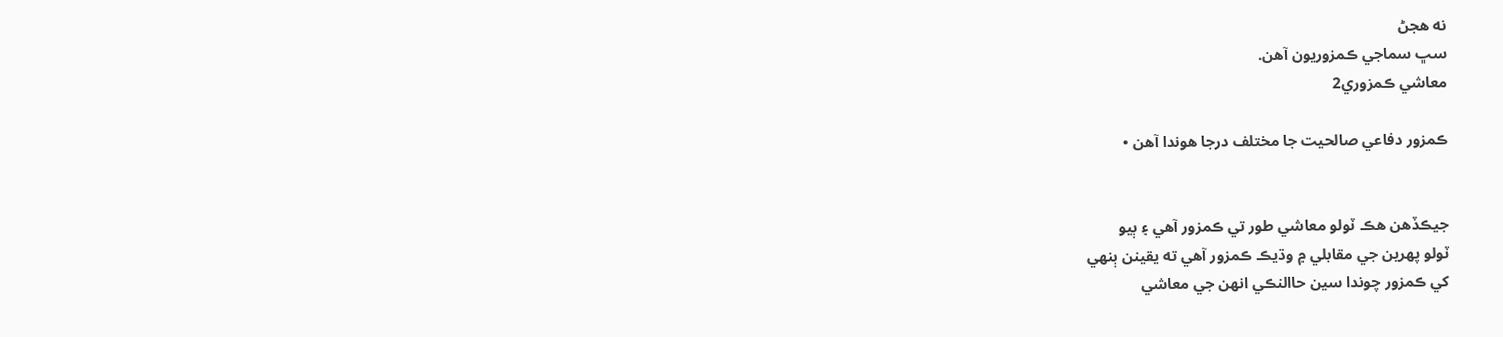نه هجڻ
سڀ سماجي ڪمزوريون آهن.
معاشي ڪمزوري2

ڪمزور دفاعي صالحيت جا مختلف درجا هوندا آهن •


جيڪڏهن هڪ ٽولو معاشي طور تي ڪمزور آهي ۽ ٻيو
ٽولو پهرين جي مقابلي ۾ وڌيڪ ڪمزور آهي ته يقينن ٻنهي
کي ڪمزور چوندا سين حاالنڪي انهن جي معاشي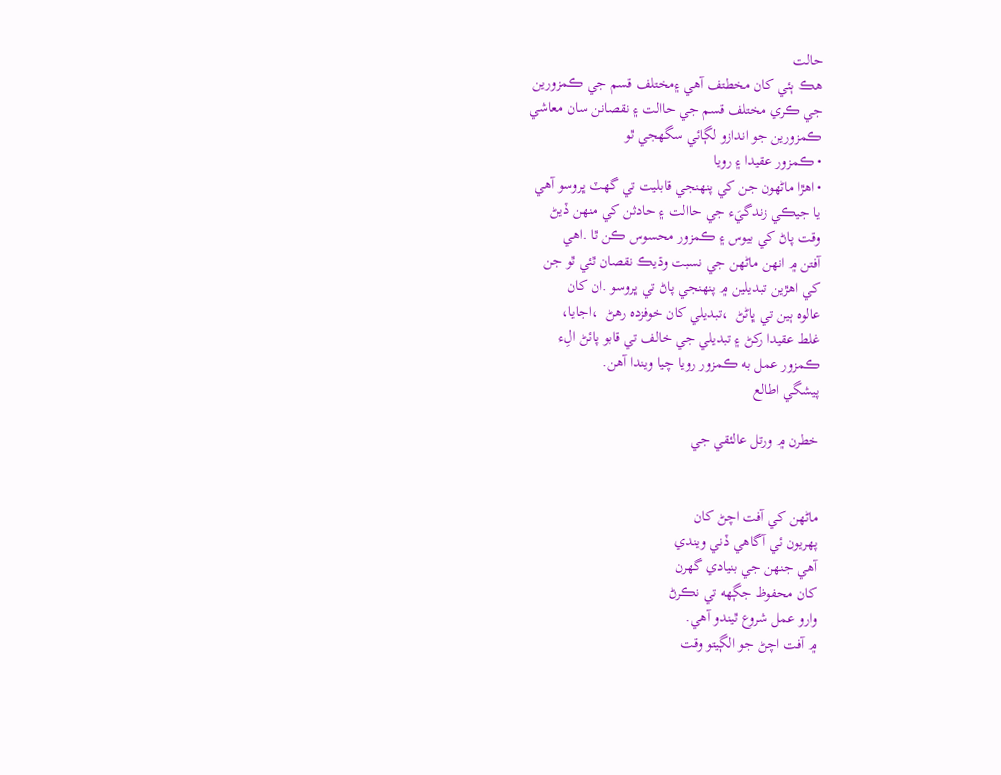حالت
هڪ ٻئي کان مخطتف آهي ۽مختلف قسم جي ڪمزورين
جي ڪري مختلف قسم جي حاالت ۽ نقصانن سان معاشي
ڪمزورين جو اندازو لڳائي سگھجي ٿو
• ڪمزور عقيدا ۽ رويا
• اهڙا ماڻهون جن کي پنهنجي قابليت تي گھٽ ڀروسو آهي
يا جيڪي زندگيَء جي حاالت ۽ حادثن کي منهن ڏيڻ
وقت پاڻ کي بيوس ۽ ڪمزور محسوس ڪن ٿا .اهي
آفتن ۾ انهن ماڻهن جي نسبت وڌيڪ نقصان ٿئي ٿو جن
کي اهڙين تبديلين ۾ پنهنجي پاڻ تي ڀروسو .ان کان
عالوه ٻين تي ڀاڻڻ  ،تبديلي کان خوفزده رهڻ  ،اجايا،
غلط عقيدا رکڻ ۽ تبديلي جي خالف تي قابو پائڻ الِء
ڪمزور عمل به ڪمزور رويا چيا ويندا آهن.
پيشگي اطالع

خطرن ۾ ورتل عالئقي جي


ماڻهن کي آفت اچڻ کان
پهريون ئي آگاهي ڏني ويندي
آهي جنهن جي بنيادي گهرن
کان محفوظ جڳهه تي نڪرڻ
وارو عمل شروع ٿيندو آهي.
۾ آفت اچڻ جو الڳيتو وقت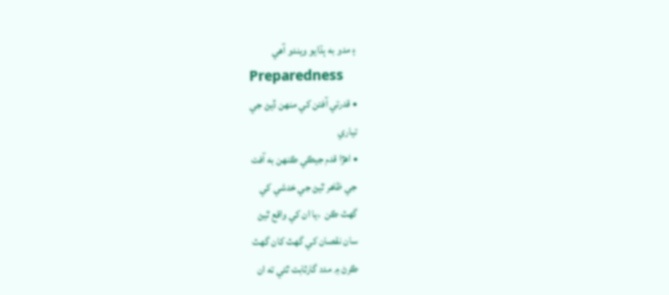۽ مدو به ٻڌايو ويندو آهي
Preparedness
• قدرتي آفتن کي منهن ڏيڻ جي
تياري
• اهڙا قدم جيڪي ڪنهن به آفت
جي ظاهر ٿيڻ جي خدشي کي
گھٽ ڪن  ،يا ان کي واقع ٿيڻ
سان نقصان کي گھٽ کان گھٽ
ڪرڻ ۾ مدد گارثابت ٿئي ته ان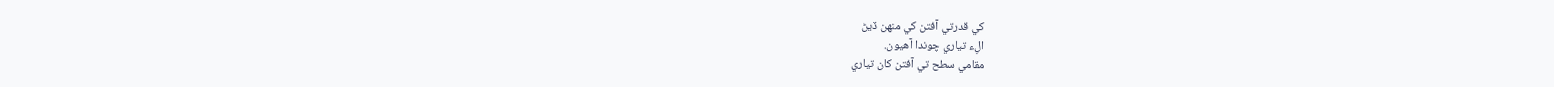کي قدرتي آفتن کي منهن ڏيڻ
الِء تياري چوندا آهيون.
مقامي سطح تي آفتن کان تياري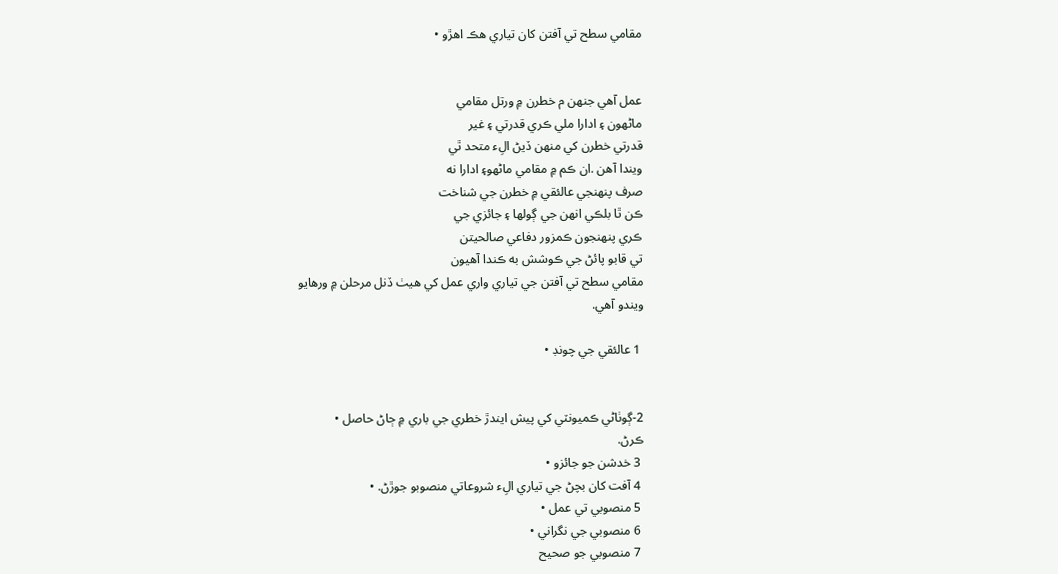مقامي سطح تي آفتن کان تياري هڪ اهڙو •


عمل آهي جنهن م خطرن ۾ ورتل مقامي
ماڻهون ۽ ادارا ملي ڪري قدرتي ۽ غير
قدرتي خطرن کي منهن ڏيڻ الِء متحد ٿي
ويندا آهن .ان ڪم ۾ مقامي ماڻهو۽ ادارا نه
صرف پنهنجي عالئقي ۾ خطرن جي شناخت
ڪن ٿا بلڪي انهن جي ڳولها ۽ جائزي جي
ڪري پنهنجون ڪمزور دفاعي صالحيتن
تي قابو پائڻ جي ڪوشش به ڪندا آهيون
مقامي سطح تي آفتن جي تياري واري عمل کي هيٺ ڏنل مرحلن ۾ ورهايو
ويندو آهي.

 1 عالئقي جي چونڊ •


2-ڳوٺاڻي ڪميونٽي کي پيش ايندڙ خطري جي باري ۾ ڄاڻ حاصل •
ڪرڻ.
 3 خدشن جو جائزو •
 4 آفت کان بچڻ جي تياري الِء شروعاتي منصوبو جوڙڻ. •
 5 منصوبي تي عمل •
 6 منصوبي جي نگراني •
 7 منصوبي جو صحيح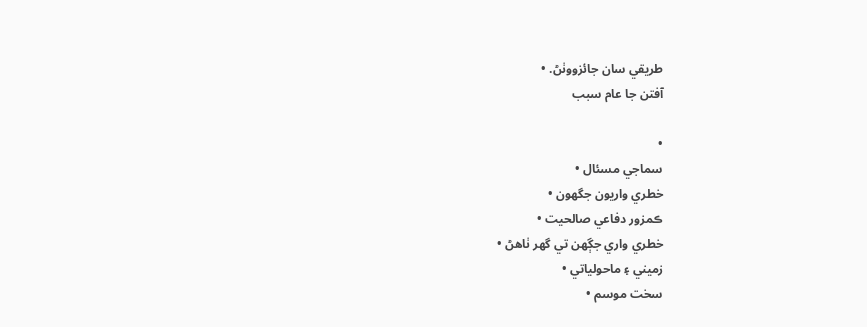طريقي سان جائزووٺڻ. •
آفتن جا عام سبب

•
سماجي مسئال •
خطري واريون جگھون •
ڪمزور دفاعي صالحيت •
خطري واري جڳھن تي گھر ٺاهڻ •
زميني ۽ ماحولياتي •
سخت موسم •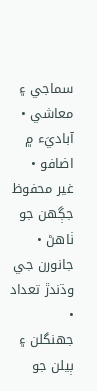سماجي ۽ معاشي •
آباديَء ۾ اضافو •
غير محفوظ جڳهن جو ٺاهڻ •
جانورن جي وڌندڙ تعداد •
جهنگلن ۽ ٻيلن جو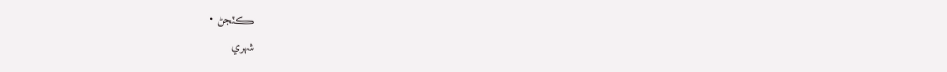ڪٽجڻ •
شهري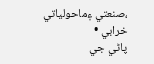،صنعتي ۽ماحولياتي خرابي •
پاڻي جي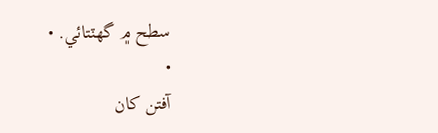سطح ۾ گھٽتائي. •
•
آفتن کان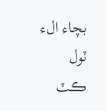بچاء الء ٽول ڪٽ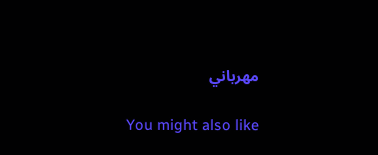مهرباني

You might also like